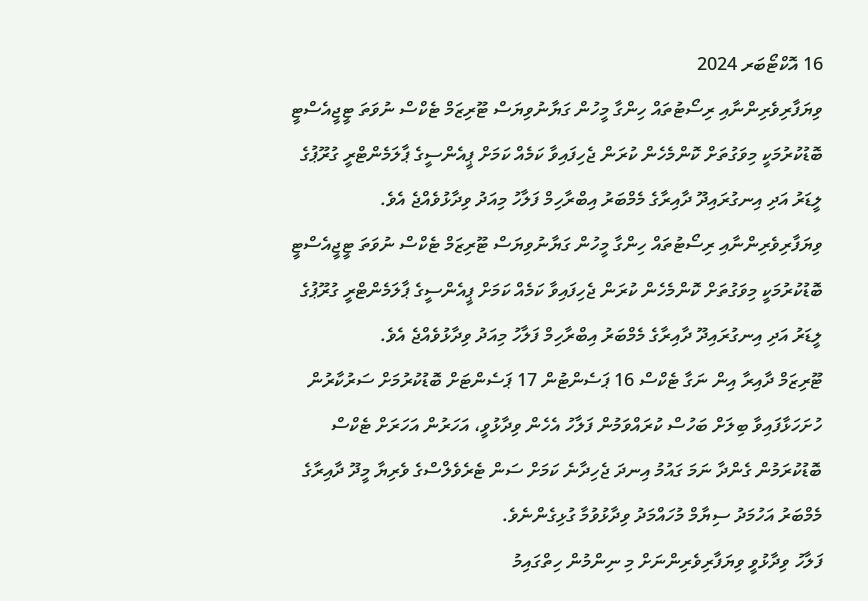16 އޮކްޓޯބަރ 2024
ވިޔަފާރިވެރިންނާއި ރިސޯޓުތައް ހިންގާ މީހުން ގަޔާނުވިޔަސް ޓޫރިޒަމް ޓެކްސް ނުވަތަ ޓީޖީއެސްޓީ ބޮޑުކުރުމަކީ މިވަގުތަށް ކޮންމެހެން ކުރަން ޖެހިފައިވާ ކަމެއް ކަމަށް ޕީއެންސީގެ ޕާލަމެންޓްރީ ގުރޫޕުގެ ލީޑަރު އަދި އިނގުރައިދޫ ދާއިރާގެ މެމްބަރު އިބްރާހިމް ފަލާހު މިއަދު ވިދާޅުވެއްޖެ އެވެ.
ވިޔަފާރިވެރިންނާއި ރިސޯޓުތައް ހިންގާ މީހުން ގަޔާނުވިޔަސް ޓޫރިޒަމް ޓެކްސް ނުވަތަ ޓީޖީއެސްޓީ ބޮޑުކުރުމަކީ މިވަގުތަށް ކޮންމެހެން ކުރަން ޖެހިފައިވާ ކަމެއް ކަމަށް ޕީއެންސީގެ ޕާލަމެންޓްރީ ގުރޫޕުގެ ލީޑަރު އަދި އިނގުރައިދޫ ދާއިރާގެ މެމްބަރު އިބްރާހިމް ފަލާހު މިއަދު ވިދާޅުވެއްޖެ އެވެ.
ޓޫރިޒަމް ދާއިރާ އިން ނަގާ ޓެކްސް 16 ޕަސެންޓުން 17 ޕަސެންޓަށް ބޮޑުކުރުމަށް ސަރުކާރުން ހުށަހަޅާފައިވާ ބިލަށް ބަހުސް ކުރައްވަމުން ފަލާހު އެހެން ވިދާޅުވީ، އަހަރުން އަހަރަށް ޓެކްސް ބޮޑުކުރަމުން ގެންދާ ނަމަ ގައުމު އިނދަ ޖެހިދާނެ ކަމަށް ސަން ޓެރެވެލްސްގެ ވެރިޔާ މީދޫ ދާއިރާގެ މެމްބަރު އަހުމަދު ސިޔާމް މުހައްމަދު ވިދާޅުވުމާ ގުޅިގެންނެވެ.
ފަލާހު ވިދާޅުވީ ވިޔަފާރިވެރިންނަށް މި ނިންމުން ހިތްގައިމު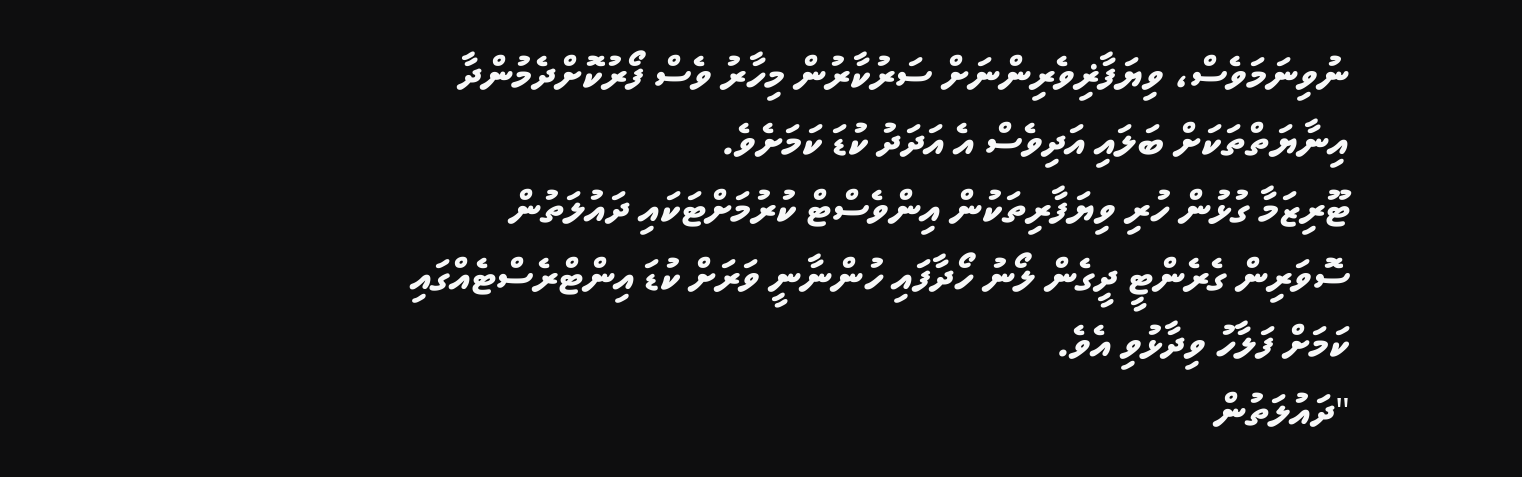ނުވިނަމަވެސް، ވިޔަފާޜިވެރިންނަށް ސަރުކާރުން މިހާރު ވެސް ފޯރުކޮށްދެމުންދާ އިނާޔަތްތަކަށް ބަލައި އަދިވެސް އެ އަދަދު ކުޑަ ކަމަށެވެ.
ޓޫރިޒަމާ ގުޅުން ހުރި ވިޔަފާރިތަކުން އިންވެސްޓް ކުރުމަށްޓަކައި ދައުލަތުން ސޮވަރިން ގެރެންޓީ ދީގެން ލޯނު ހޯދާފައި ހުންނާނީ ވަރަށް ކުޑަ އިންޓްރެސްޓެއްގައި ކަމަށް ފަލާހު ވިދާޅުވި އެވެ.
"ދައުލަތުން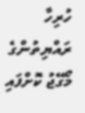ހުރިހާ ރައްޔިތުންގެ މޯގޭޖު ކޮށްފައި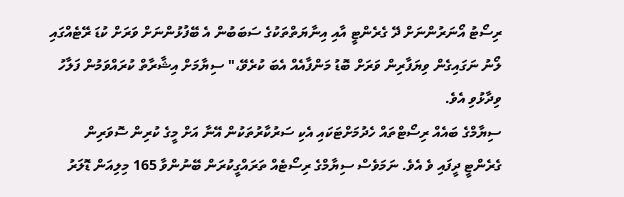ރިސޯޓު އޯނަރުންނަށް ދޭ ގެރެންޓީ އާއި އިނާޔަތްތަކުގެ ސަބަބުން އެ ބޭފުޅުންނަށް ވަރަށް ކުޑަ ރޭޓެއްގައި ލޯނު ނަގައިގެން ވިޔަފާރިން ވަރަށް ބޮޑު މަންފާއެއް އެބަ ކުރެވޭ،" ސިޔާމަށް އިޝާރާތް ކުރައްވަމުން ފަލާހު ވިދާޅުވި އެވެ.
ސިޔާމްގެ ބައެއް ރިސޯޓްތައް ހެދުމަށްޓަކައި އެކި ސަރުކާރުތަކުން އޭނާ އަށް މީގެ ކުރިން ސޮވަރިން ގެރެންޓީ ދީފައި ވެ އެވެ. ނަމަވެސް ސިޔާމްގެ ރިސޯޓެއް ތަރައްގީކުރަން ބޭނުންވާ 165 މިލިއަން ޑޮލަރު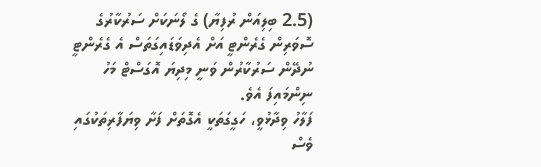(2.5 ބިލިއަން ރުފިޔާ) ގެ ލޯނަކަށް ސަރުކާރުގެ ސޮވަރިން ގެރެންޓީ އަށް އެދިވަޑައިގަތަސް އެ ގެރެންޓީ ނުދޭން ސަރުކާރުން ވަނީ މިދިޔަ އޮގަސްޓް މަހު ނިންމައިފަ އެވެ.
ފަލާހު ވިދާޅުވީ، ހަގީގަތަކީ އެގޮތަށް ފަށާ ވިޔަފާރިތަކުގައި ވެސް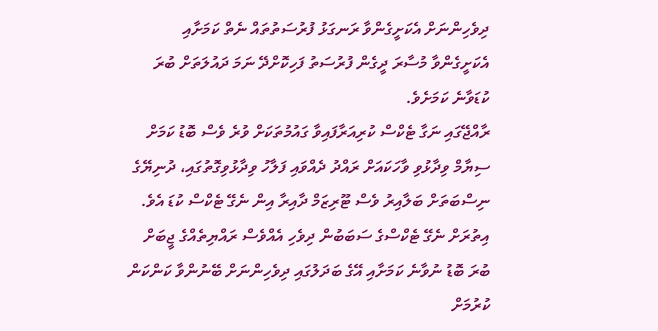ދިވެހިންނަށް އެކަށީގެންވާ ރަނގަޅު ފުރުސަތުތައް ނެތް ކަމަށާއި އެކަށީގެންވާ މުސާރަ ދީގެން ފުރުސަތު ފަހިކޮށްދޭ ނަމަ ދައުލަތަށް ބުރަ ކުޑަވާނެ ކަމަށެވެ.
ރާއްޖޭގައި ނަގާ ޓެކްސް ކުރިއަރާފައިވާ ގައުމުތަކަށް ވުރެ ވެސް ބޮޑު ކަމަށް ސިޔާމް ވިދާޅުވި ވާހަކައަށް ރައްދު ދެއްވައި ފަލާހު ވިދާޅުވިގޮތުގައި، ދުނިޔޭގެ ނިސްބަތަށް ބަލާއިރު ވެސް ޓޫރިޒަމް ދާއިރާ އިން ނެގޭ ޓެކްސް ކުޑަ އެވެ.
އިތުރަށް ނެގޭ ޓެކްސްގެ ސަބަބުން ދިވެހި އެއްވެސް ރައްޔިތެއްގެ ޖީބަށް ބުރަ ބޮޑު ނުވާނެ ކަމަށާއި އޭގެ ބަދަލުގައި ދިވެހިންނަށް ބޭނުންވާ ކަންކަން ކުރުމަށް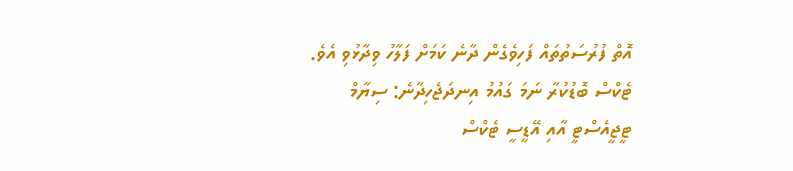އޮތް ފުރުސަތުތައް ފަހިވެގެން ދާނެ ކަމަށް ފަލާހު ވިދާޅުވި އެވެ.
ޓެކްސް ބޮޑުކުރާ ނަމަ ގައުމު އިނދަޖެހިދާނެ: ސިޔާމް
ޓީޖީއެސްޓީ އާއި އޭޑީސީ ޓެކްސް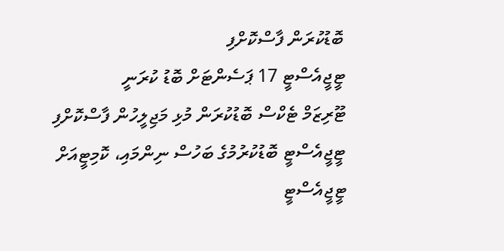ބޮޑުކުރަން ފާސްކޮށްފި
ޓީޖީއެސްޓީ 17 ޕަސެންޓަށް ބޮޑު ކުރަނީ
ޓޫރިޒަމް ޓެކްސް ބޮޑުކުރަން މުޅި މަޖިލީހުން ފާސްކޮށްފި
ޓީޖީއެސްޓީ ބޮޑުކުރުމުގެ ބަހުސް ނިންމައި، ކޮމިޓީއަށް
ޓީޖީއެސްޓީ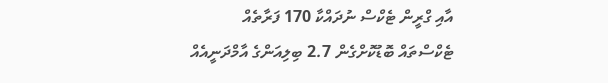އާއި ގްރީން ޓެކްސް ނުދައްކާ 170 ފަރާތެއް
ޓެކްސްތައް ބޮޑުކޮށްގެން 2.7 ބިލިއަންގެ އާމްދަނީއެއް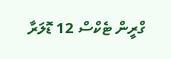ގްރީން ޓެކްސް 12 ޑޮލަރާ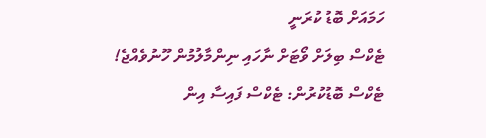ހަމައަށް ބޮޑު ކުރަނީ
ޓެކްސް ބިލަށް ވޯޓަށް ނާހައި ނިންމާލުމުން ހޫނުވެއްޖެ!
ޓެކްސް ބޮޑުކުރުން: ޓެކްސް ފައިސާ އިން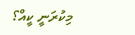މިކުރަނީ ކީއް؟